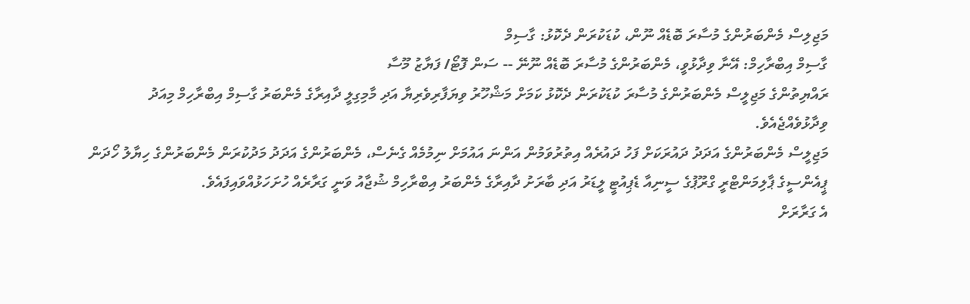މަޖިލިސް މެންބަރުންގެ މުސާރަ ބޮޑެއް ނޫން، ކުޑަކުރަން ދެކޮޅު: ގާސިމް
ގާސިމް އިބްރާހިމް: އޭނާ ވިދާޅުވީ، މެންބަރުންގެ މުސާރަ ބޮޑެއް ނޫނޭ -- ސަން ފޮޓޯ/ ފަޔާޒު މޫސާ
ރައްޔިތުންގެ މަޖިލީސް މެންބަރުންގެ މުސާރަ ކުޑަކުރަން ދެކޮޅު ކަމަށް މަޝްހޫރު ވިޔަފާރިވެރިޔާ އަދި މާމިގިލީ ދާއިރާގެ މެންބަރު ގާސިމް އިބްރާހިމް މިއަދު ވިދާޅުވެއްޖެއެވެ.
މަޖިލީސް މެންބަރުންގެ އަދަދު ދައުރަކަށް ފަހު ދައުރެއް އިތުރުވަމުން އަންނަ އައުމަށް ނިމުމެއް ގެނެސް، މެންބަރުންގެ އަދަދު މަދުކުރަން މެންބަރުންގެ ހިޔާލު ހޯދަން ޕީއެންސީގެ ޕާލިމަންޓްރީ ގްރޫޕުގެ ސީނިއާ ޑެޕިއުޓީ ލީޑަރު އަދި ބާރަށު ދާއިރާގެ މެންބަރު އިބްރާހިމް ޝުޖާއު ވަނީ ގަރާރެއް ހުށަހަޅުއްވައިފައެވެ.
އެ ގަރާރަށް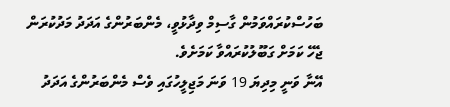ބަހުސްކުރައްވަމުން ގާސިމް ވިދާޅުވީ، މެންބަރުންގެ އަދަދު މަދުކުރަން ޖެހޭ ކަމަށް ގަބޫލުކުރައްވާ ކަމަށެވެ.
އޭނާ ވަނީ މިދިޔަ 19 ވަނަ މަޖިލީހުގައި ވެސް މެންބަރުންގެ އަދަދު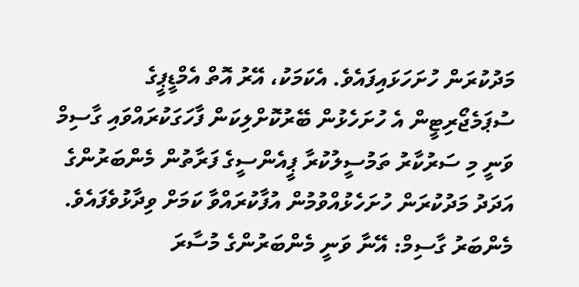މަދުކުރަން ހުށަހަޅައިފައެވެ. އެކަމަކު، އޭރު އޮތް އެމްޑީޕީގެ ސުޕަމެޖޯރިޓީން އެ ހުށަހެޅުން ބޭރުކޮށްލިކަން ފާހަގަކުރައްވައި ގާސިމް ވަނީ މި ސަރުކާރު ތަމުސީލުކުރާ ޕީއެންސީގެ ފަރާތުން މެންބަރުންގެ އަދަދު މަދުކުރަން ހުށަހެޅުއްވުމުން އުފާކުރައްވާ ކަމަށް ވިދާޅުވެފައެވެ.
މެންބަރު ގާސިމް: އޭނާ ވަނީ މެންބަރުންގެ މުސާރަ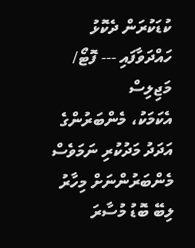ކުޑަކުރަން ދެކޮޅު ހައްދަވާފައި --- ފޮޓޯ/ މަޖިލިސް
އެކަމަކު، މެންބަރުންގެ އަދަދު މަދުކުރި ނަމަވެސް މެންބަރުންނަށް މިހާރު ލިބޭ ބޮޑު މުސާރަ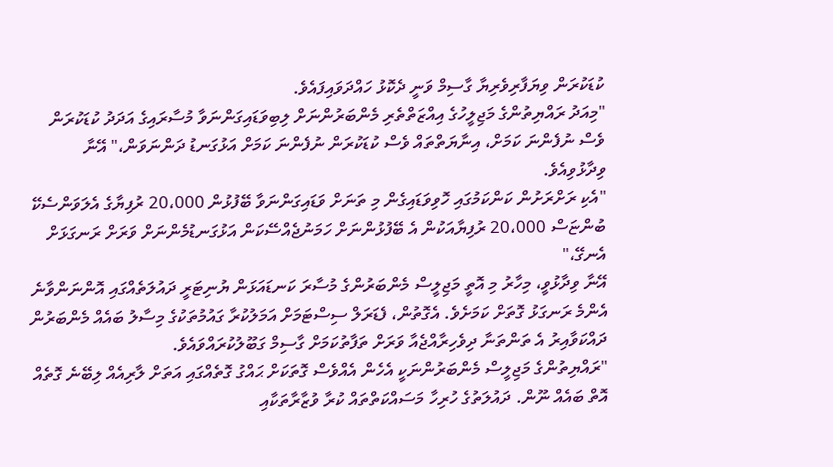ކުޑަކުރަން ވިޔަފާރިވެރިޔާ ގާސިމް ވަނީ ދެކޮޅު ހައްދަވައިފައެވެ.
"މިއަދު ރައްޔިތުންގެ މަޖިލީހުގެ އިއްޒަތްތެރި މެންބަރުންނަށް ލިބިވަޑައިގަންނަވާ މުސާރައިގެ އަދަދު ކުޑަކުރަން ވެސް ނުފެންނަ ކަމަށް، އިނާޔަތްތައް ވެސް ކުޑަކުރަން ނުފެންނަ ކަމަށް އަޅުގަނޑު ދަންނަވަން،" އޭނާ ވިދާޅުވިއެވެ.
"އެކި ރަށްރަށުން ކަންކަމުގައި ހޮވިވަޑައިގެން މި ތަނަށް ވަޑައިގަންނަވާ ބޭފުޅުން 20،000 ރުފިޔާގެ އެލަވަންސެކޭ ބުންޏަސް 20،000 ރުފިޔާއަކުން އެ ބޭފުޅުންނަށް ހަމަނުޖެއްސޭކަން އަޅުގަނޑުމެންނަށް ވަރަށް ރަނގަޅަށް އެނގޭ،"
އޭނާ ވިދާޅުވީ، މިހާރު މި އޮތީ މަޖިލީސް މެންބަރުންގެ މުސާރަ ކަނޑައަޅަން ޔުނިޓަރީ ދައުލަތެއްގައި އޮންނަންވާނެ އެންމެ ރަނގަޅު ގޮތަށް ކަމަށެވެ. އެގޮތުން، ފެޑަރަލް ސިސްޓަމަށް އަމަލުކުރާ ގައުމުތަކުގެ މިސާލު ބައެއް މެންބަރުން ދައްކަވާއިރު އެ ތަންތަނާ ދިވެހިރާއްޖެއާ ވަރަށް ތަފާތުކަމަށް ގާސިމް ގަބޫލުކުރައްވައެވެ.
"ރައްޔިތުންގެ މަޖިލީސް މެންބަރުންނަކީ އެހެން އެއްވެސް ގޮތަކަށް ޙައްގު ގޮތެއްގައި އަތަށް ލާރިއެއް ލިބޭނެ ގޮތެއް އޮތް ބައެއް ނޫން. ދައުލަތުގެ ހުރިހާ މަސައްކަތްތައް ކުރާ ވުޒާރާތަކާއި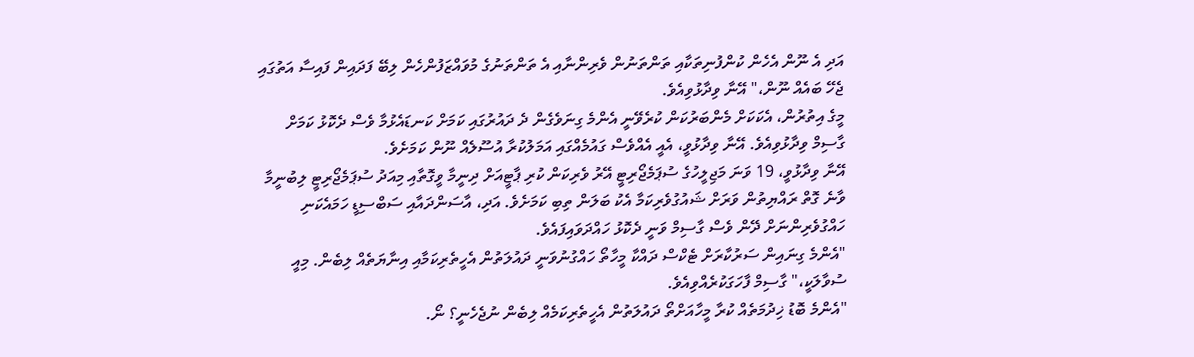އަދި އެ ނޫން އެހެން ކުންފުނިތަކާއި ތަންތަނުން ވެރިންނާއި އެ ތަންތަނުގެ މުވައްޒަފުންހެން ލިބޭ ފަދައިން ފައިސާ އަތުގައި ޖެހޭ ބައެއް ނޫން،" އޭނާ ވިދާޅުވިއެވެ.
މީގެ އިތުރުން، އެކަކަށް މެންބަރުކަން ކުރެވޭނީ އެންމެ ގިނަވެގެން ދެ ދައުރުގައި ކަމަށް ކަނޑައެޅުމާ ވެސް ދެކޮޅު ކަމަށް ގާސިމް ވިދާޅުވިއެވެ. އޭނާ ވިދާޅުވީ، އެއީ އެއްވެސް ގައުމެއްގައި އަމަލުކުރާ އުސޫލެއް ނޫން ކަމަށެވެ.
އޭނާ ވިދާޅުވީ، 19 ވަނަ މަޖިލީހުގެ ސުޕަމެޖޯރިޓީ އޭރު ވެރިކަން ކުރި ޕާޓީއަށް ދިނީމާ ވީގޮތާއި މިއަދު ސުޕަމެޖޯރިޓީ ލިބުނީމާ ވާނެ ގޮތް ރައްޔިތުން ވަރަށް ޝައުގުވެރިކަމާ އެކު ބަލަން ތިބި ކަމަށެވެ. އަދި، އާސަންދައާއި ސަބްސިޑީ ހަމައެކަނި ހައްގުވެރިންނަށް ދޭން ވެސް ގާސިމް ވަނީ ދެކޮޅު ހައްދަވައިފައެވެ.
"އެންމެ ގިނައިން ސަރުކާރަށް ޓެކްސް ދައްކާ މީހާތޯ ހައްގުނުވަނީ ދައުލަތުން އެހީތެރިކަމާއި އިނާޔަތެއް ލިބެން. މިއީ ސުވާލަކީ،" ގާސިމް ފާހަގަކުރެއްވިއެވެ.
"އެންމެ ބޮޑު ޚިދުމަތެއް ކުރާ މީހާއަށްތޯ ދައުލަތުން އެހީތެރިކަމެއް ލިބެން ނުޖެހެނީ؟ ނޯ.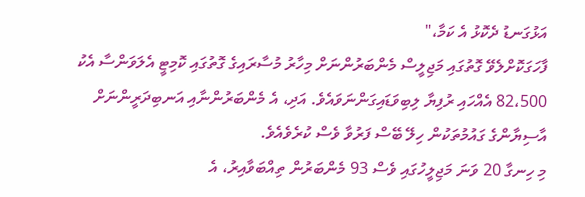އަޅުގަނޑު ދެކޮޅު އެ ކަމާ،"
ފާހަގަކޮށްލެވޭ ގޮތުގައި މަޖިލީސް މެންބަރުންނަށް މިހާރު މުސާރައިގެ ގޮތުގައި ކޮމިޓީ އެލަވަންސާ އެކު 82،500 އެއްހައި ރުފިޔާ ލިބިވަޑައިގަންނަވައެވެ. އަދި، އެ މެންބަރުންނާއި އަނބިދަރީންނަށް އާސިޔާންގެ ގައުމުތަކުން ހިލޭ ބޭސް ފަރުވާ ވެސް ކުރެވެއެވެ.
މި ހިނގާ 20 ވަނަ މަޖިލީހުގައި ވެސް 93 މެންބަރުން ތިއްބަވާއިރު، އެ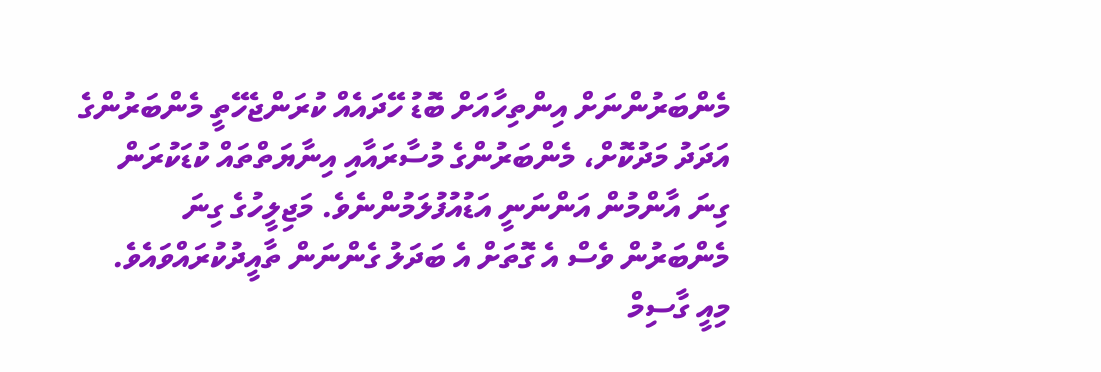މެންބަރުންނަށް އިންތިހާއަށް ބޮޑު ހޭދައެއް ކުރަންޖެހޭތީ މެންބަރުންގެ އަދަދު މަދުކޮށް، މެންބަރުންގެ މުސާރައާއި އިނާޔަތްތައް ކުޑަކުރަން ގިނަ އާންމުން އަންނަނީ އަޑުއުފުލަމުންނެވެ. މަޖިލީހުގެ ގިނަ މެންބަރުން ވެސް އެ ގޮތަށް އެ ބަދަލު ގެންނަން ތާއީދުކުރައްވައެވެ.
މިއީ ގާސިމް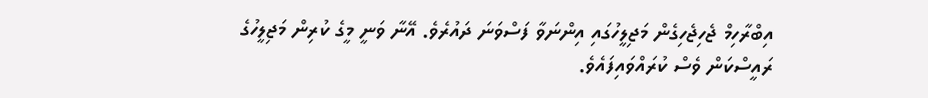އިބްރާހިމް ޖެހިޖެހިގެން މަޖިލީހުގައި އިންނަވާ ފަސްވަނަ ދައުރެވެ. އޭނާ ވަނީ މީގެ ކުރިން މަޖިލީހުގެ ރައީސްކަން ވެސް ކުރައްވައިފައެވެ.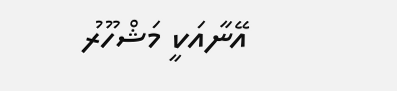އޭނާއަކީ މަޝްހޫރު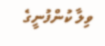ވިލާ ކުންފުނީގެ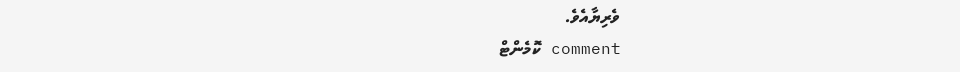ވެރިޔާއެވެ.
comment ކޮމެންޓް